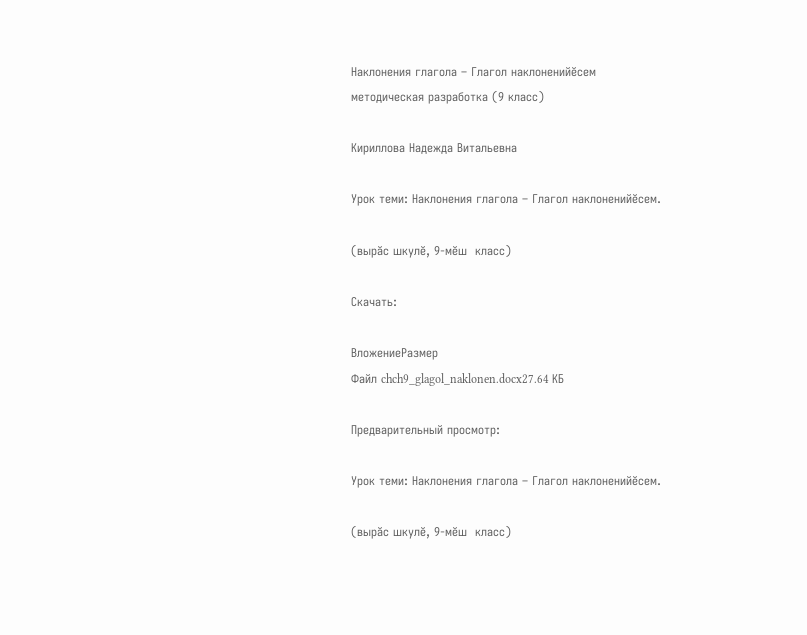Наклонения глагола – Глагол наклоненийĕсем
методическая разработка (9 класс)

Кириллова Надежда Витальевна

Урок теми: Наклонения глагола – Глагол наклоненийĕсем.

(вырăс шкулĕ, 9-мĕш  класс)

Скачать:

ВложениеРазмер
Файл chch9_glagol_naklonen.docx27.64 КБ

Предварительный просмотр:

Урок теми: Наклонения глагола – Глагол наклоненийĕсем.

(вырăс шкулĕ, 9-мĕш  класс)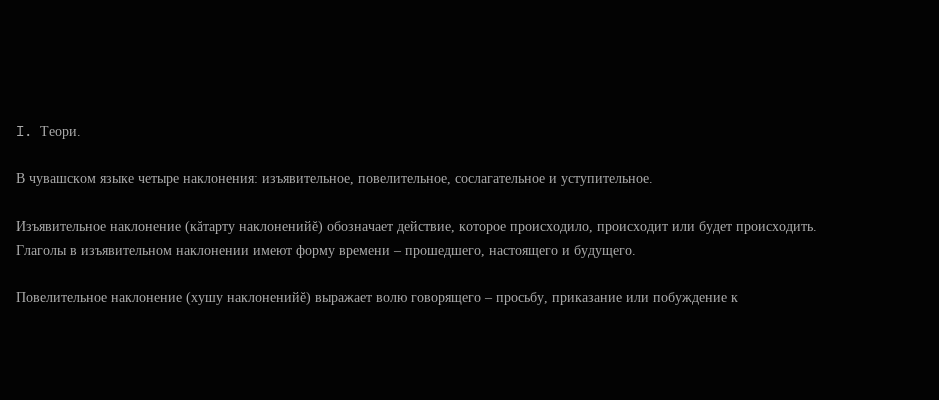I. Теори.

В чувашском языке четыре наклонения: изъявительное, повелительное, сослагательное и уступительное.

Изъявительное наклонение (кăтарту наклоненийĕ) обозначает действие, которое происходило, происходит или будет происходить. Глаголы в изъявительном наклонении имеют форму времени – прошедшего, настоящего и будущего.

Повелительное наклонение (хушу наклоненийĕ) выражает волю говорящего – просьбу, приказание или побуждение к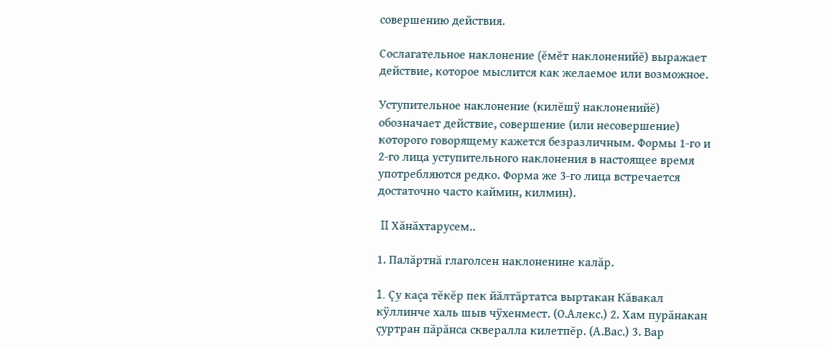совершению действия.

Сослагательное наклонение (ĕмĕт наклоненийĕ) выражает действие, которое мыслится как желаемое или возможное.

Уступительное наклонение (килĕшÿ наклоненийĕ) обозначает действие, совершение (или несовершение) которого говорящему кажется безразличным. Формы 1-го и 2-го лица уступительного наклонения в настоящее время употребляются редко. Форма же 3-го лица встречается достаточно часто каймин, килмин).

 II Хăнăхтарусем..

1. Палăртнă глаголсен наклоненине калăр.

1. Çу каçа тĕкĕр пек йăлтăртатса выртакан Кăвакал кÿллинче халь шыв чÿхенмест. (О.Алекс.) 2. Хам пурăнакан çуртран пăрăнса сквералла килетпĕр. (А.Вас.) 3. Вар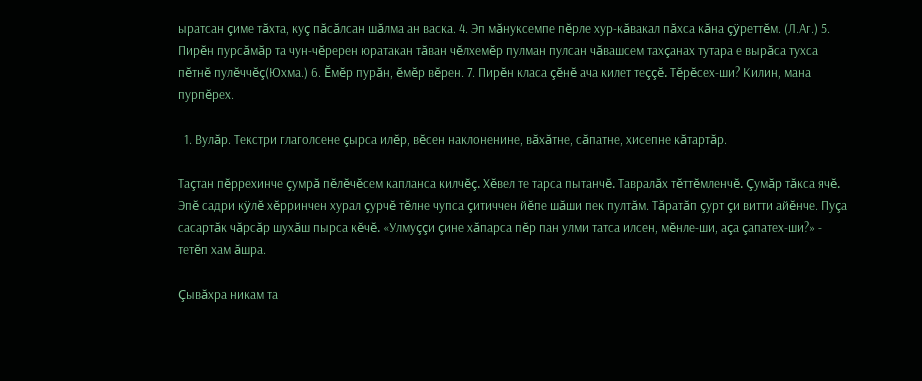ыратсан çиме тăхта, куç пăсăлсан шăлма ан васка. 4. Эп мăнуксемпе пĕрле хур-кăвакал пăхса кăна çÿреттĕм. (Л.Аг.) 5. Пирĕн пурсăмăр та чун-чĕререн юратакан тăван чĕлхемĕр пулман пулсан чăвашсем тахçанах тутара е вырăса тухса пĕтнĕ пулĕччĕç(Юхма.) 6. Ĕмĕр пурăн, ĕмĕр вĕрен. 7. Пирĕн класа çĕнĕ ача килет теççĕ. Тĕрĕсех-ши? Килин, мана пурпĕрех.

  1. Вулăр. Текстри глаголсене çырса илĕр, вĕсен наклоненине, вăхăтне, сăпатне, хисепне кăтартăр.

Таçтан пĕррехинче çумрă пĕлĕчĕсем капланса килчĕç. Хĕвел те тарса пытанчĕ. Тавралăх тĕттĕмленчĕ. Çумăр тăкса ячĕ. Эпĕ садри кÿлĕ хĕрринчен хурал çурчĕ тĕлне чупса çитиччен йĕпе шăши пек пултăм. Тăратăп çурт çи витти айĕнче. Пуçа сасартăк чăрсăр шухăш пырса кĕчĕ. «Улмуççи çине хăпарса пĕр пан улми татса илсен, мĕнле-ши, аçа çапатех-ши?» - тетĕп хам ăшра.

Çывăхра никам та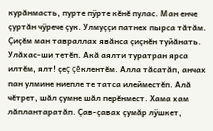курăнмасть, пурте пÿрте кĕнĕ пулас. Ман енче çуртăн чÿрече çук. Улмуççи патнех пырса тăтăм. Çиçĕм ман тавраллах явăнса çиçнĕн туйăнать. Улăхас-ши тетĕп. Акă аялти туратран ярса илтĕм, ялт! çеç çĕклентĕм. Алла тăсатăп, анчах пан улмине ниепле те татса илейместĕп. Алă чĕтрет, шăл çумне шăл перĕнмест. Хама хам лăплантаратăп. Çав-çавах çумăр лÿшкет,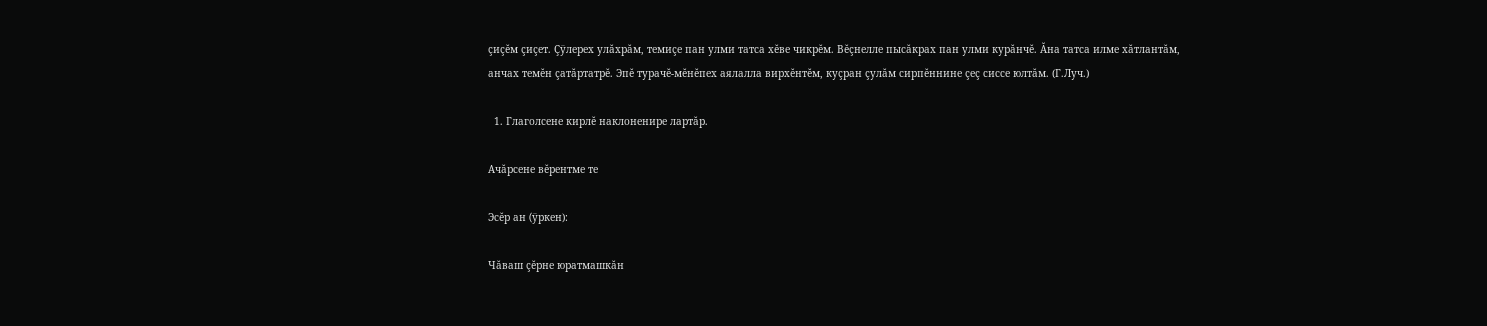çиçĕм çиçет. Çÿлерех улăхрăм, темиçе пан улми татса хĕве чикрĕм. Вĕçнелле пысăкрах пан улми курăнчĕ. Ăна татса илме хăтлантăм, анчах темĕн çатăртатрĕ. Эпĕ турачĕ-мĕнĕпех аялалла вирхĕнтĕм, куçран çулăм сирпĕннине çеç сиссе юлтăм. (Г.Луч.)

  1. Глаголсене кирлĕ наклоненире лартăр.

Ачăрсене вĕрентме те

Эсĕр ан (ÿркен):

Чăваш çĕрне юратмашкăн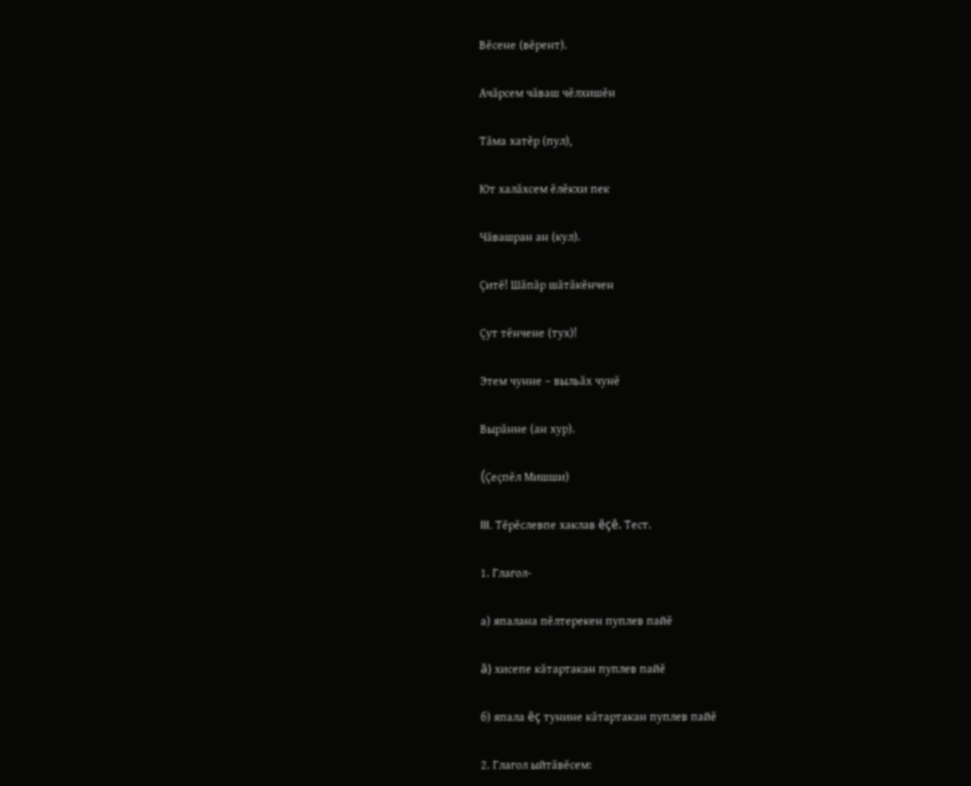Вĕсене (вĕрент).

Ачăрсем чăваш чĕлхишĕн

Тăма хатĕр (пул),

Ют халăхсем ĕлĕкхи пек

Чăвашран ан (кул).

Çитĕ! Шăпăр шăтăкĕнчен

Çут тĕнчене (тух)!

Этем чунне – выльăх чунĕ

Вырăнне (ан хур).

(Çеçпĕл Мишши)

III. Тĕрĕслевпе хаклав ĕçĕ. Тест.

1. Глагол-

а) япалана пĕлтерекен пуплев пайĕ

ă) хисепе кăтартакан пуплев пайĕ

б) япала ĕç тунине кăтартакан пуплев пайĕ

2. Глагол ыйтăвĕсем: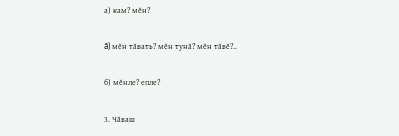а) кам? мĕн?

ă) мĕн тăвать? мĕн тунă? мĕн тăвĕ?..

б) мĕнле? епле?

3. Чăваш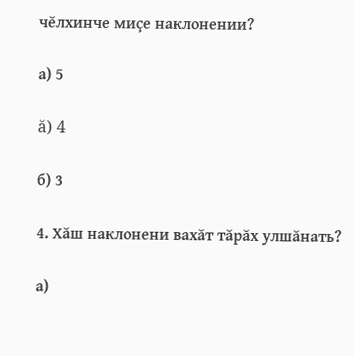чĕлхинче миçе наклонении?

а) 5

ă) 4

б) 3

4. Хăш наклонени вахăт тăрăх улшăнать?

а)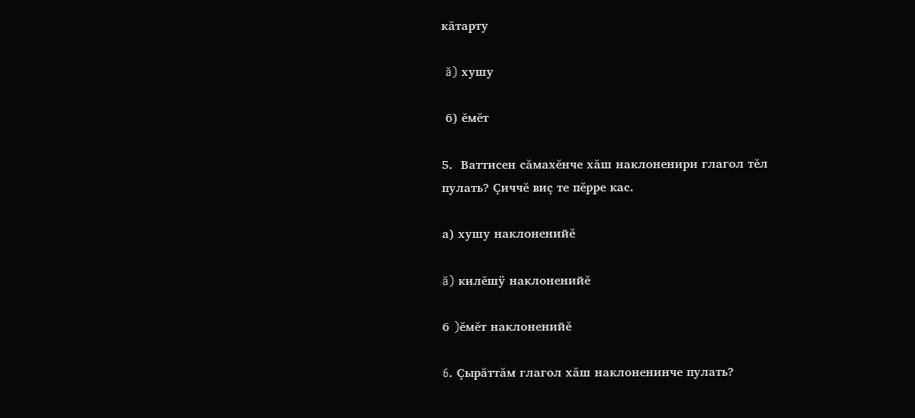кăтарту

 ă) хушу

 б) ĕмĕт

5.  Ваттисен сăмахĕнче хăш наклоненири глагол тĕл пулать? Çиччĕ виç те пĕрре кас.

а) хушу наклоненийĕ

ă) килĕшÿ наклоненийĕ

б )ĕмĕт наклоненийĕ

6. Çырăттăм глагол хăш наклоненинче пулать?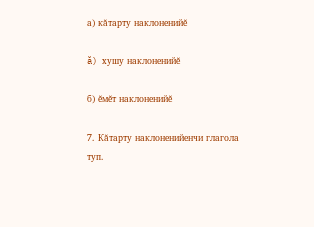а) кăтарту наклоненийĕ

ă) хушу наклоненийĕ

б) ĕмĕт наклоненийĕ

7. Кăтарту наклоненийенчи глагола туп.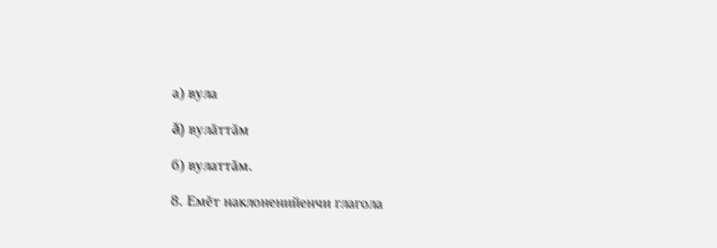а) вула

ă) вулăттăм

б) вулаттăм.

8. Емĕт наклоненийенчи глагола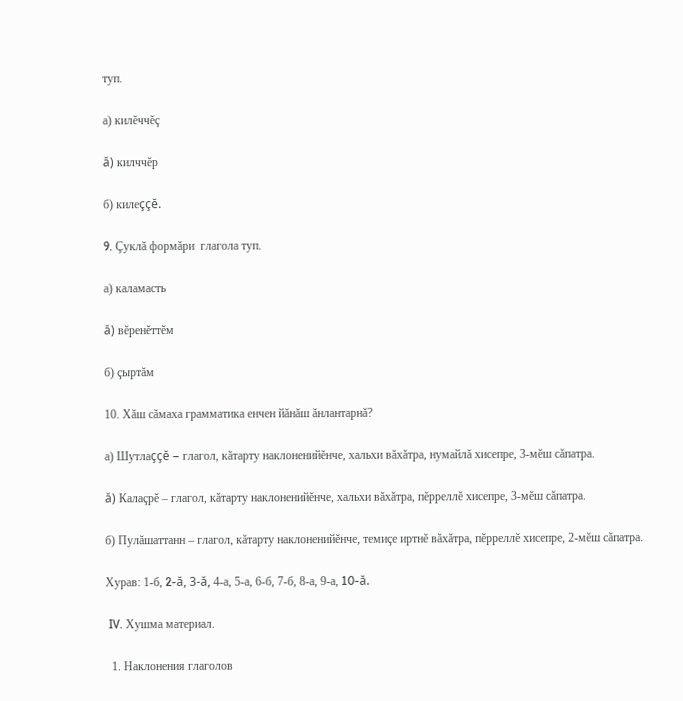туп.

а) килĕччĕç

ă) килччĕр

б) килеççĕ.

9. Çуклă формăри  глагола туп.

а) каламасть

ă) вĕренĕттĕм

б) çыртăм

10. Хăш сăмаха грамматика енчен йăнăш ăнлантарнă?

а) Шутлаççĕ – глагол, кăтарту наклоненийĕнче, хальхи вăхăтра, нумайлă хисепре, 3-мĕш сăпатра.

ă) Калаçрĕ – глагол, кăтарту наклоненийĕнче, хальхи вăхăтра, пĕрреллĕ хисепре, 3-мĕш сăпатра.

б) Пулăшаттанн – глагол, кăтарту наклоненийĕнче, темиçе иртнĕ вăхăтра, пĕрреллĕ хисепре, 2-мĕш сăпатра.

Хурав: 1-б, 2-ă, 3-ă, 4-а, 5-а, 6-б, 7-б, 8-а, 9-а, 10-ă.

 IV. Хушма материал.

  1. Наклонения глаголов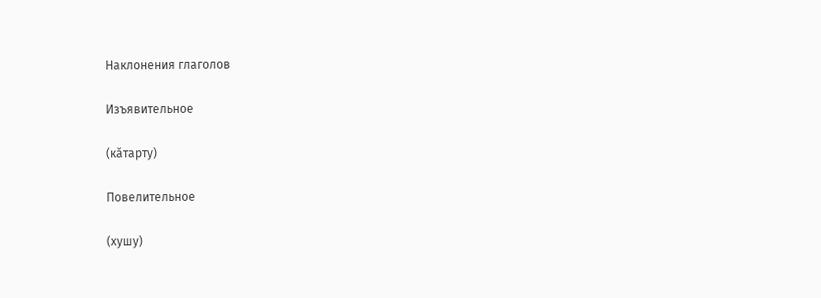Наклонения глаголов

Изъявительное

(кăтарту)

Повелительное

(хушу)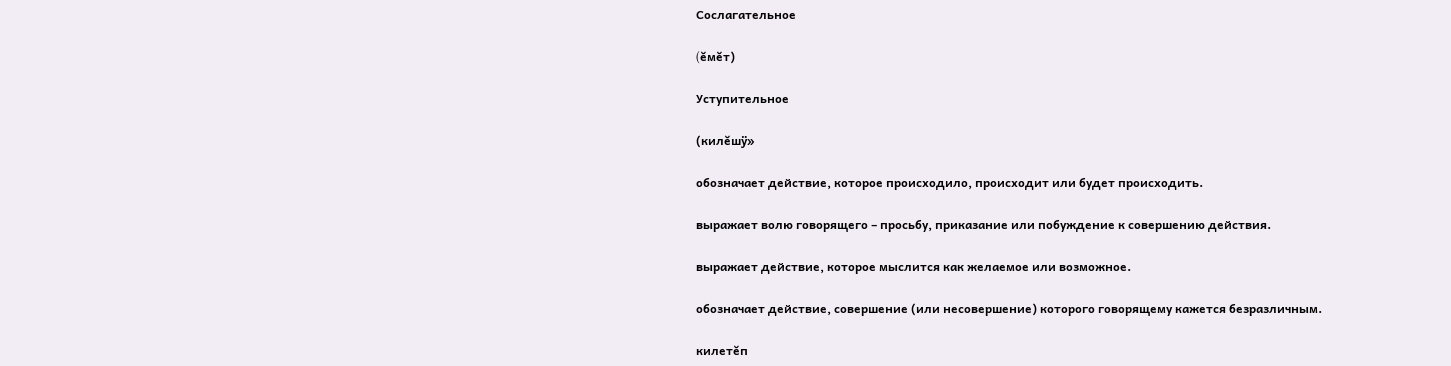Сослагательное

(ĕмĕт)

Уступительное

(килĕшÿ»

обозначает действие, которое происходило, происходит или будет происходить.

выражает волю говорящего – просьбу, приказание или побуждение к совершению действия.

выражает действие, которое мыслится как желаемое или возможное.

обозначает действие, совершение (или несовершение) которого говорящему кажется безразличным.

килетĕп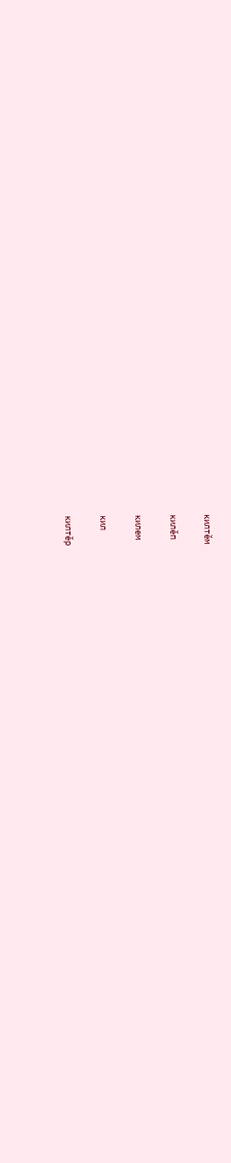килтĕм

килĕп

килем

кил

килтĕр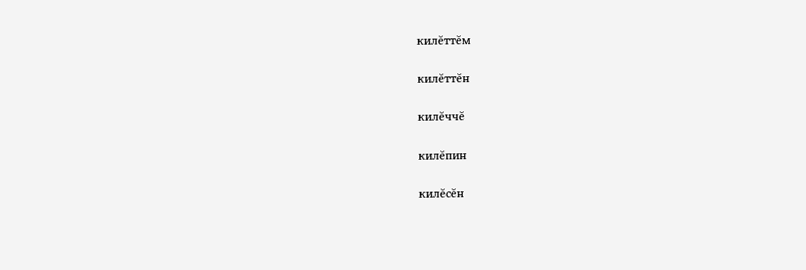килĕттĕм

килĕттĕн

килĕччĕ

килĕпин

килĕсĕн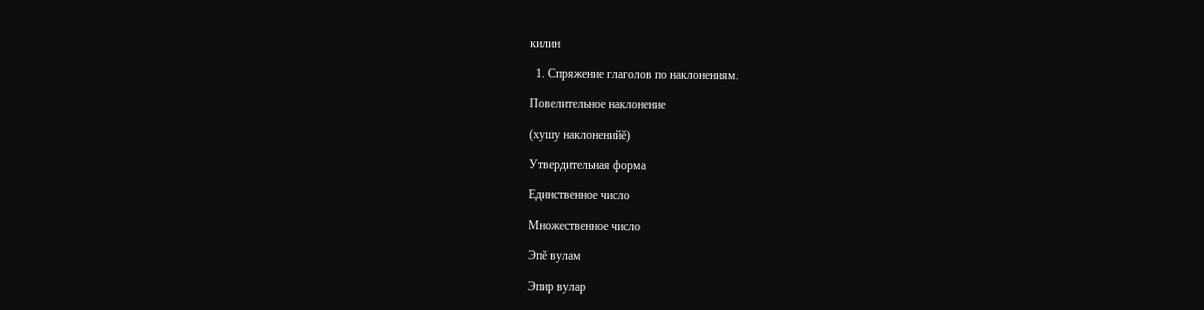килин

  1. Спряжение глаголов по наклонениям.

Повелительное наклонение

(хушу наклоненийĕ)

Утвердительная форма

Единственное число

Множественное число

Эпĕ вулам

Эпир вулар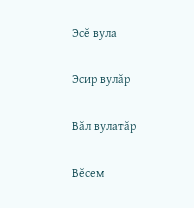Эсĕ вула

Эсир вулăр

Вăл вулатăр

Вĕсем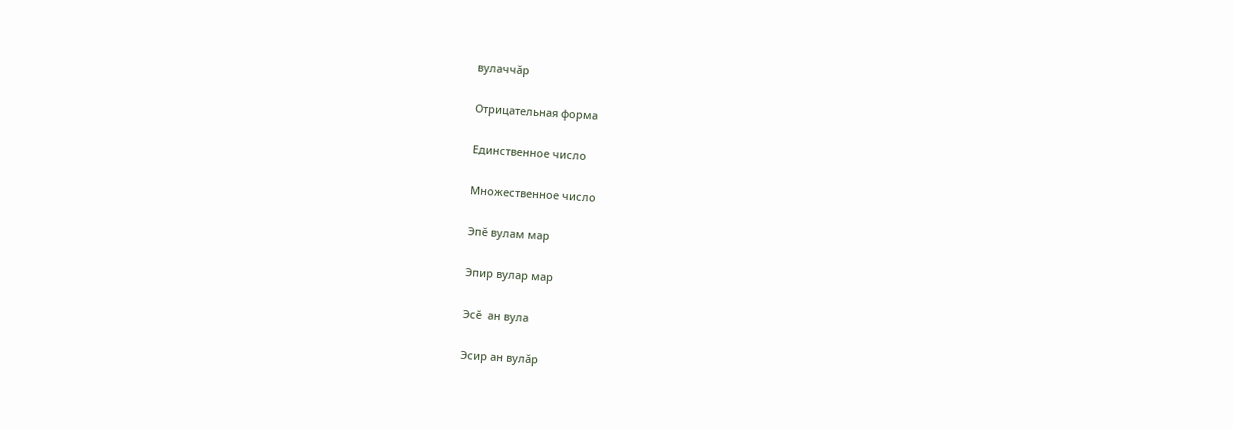вулаччăр

Отрицательная форма

Единственное число

Множественное число

Эпĕ вулам мар

Эпир вулар мар

Эсĕ  ан вула

Эсир ан вулăр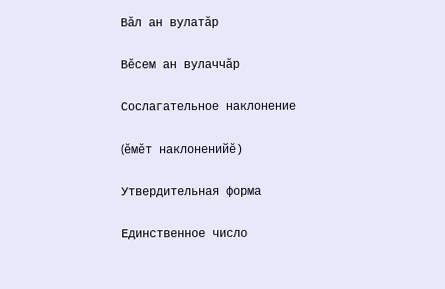Вăл ан вулатăр

Вĕсем ан вулаччăр

Сослагательное наклонение

(ĕмĕт наклоненийĕ)

Утвердительная форма

Единственное число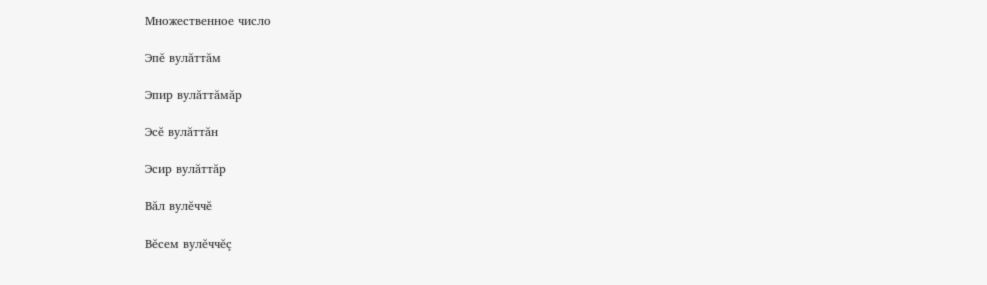Множественное число

Эпĕ вулăттăм

Эпир вулăттăмăр

Эсĕ вулăттăн

Эсир вулăттăр

Вăл вулĕччĕ

Вĕсем вулĕччĕç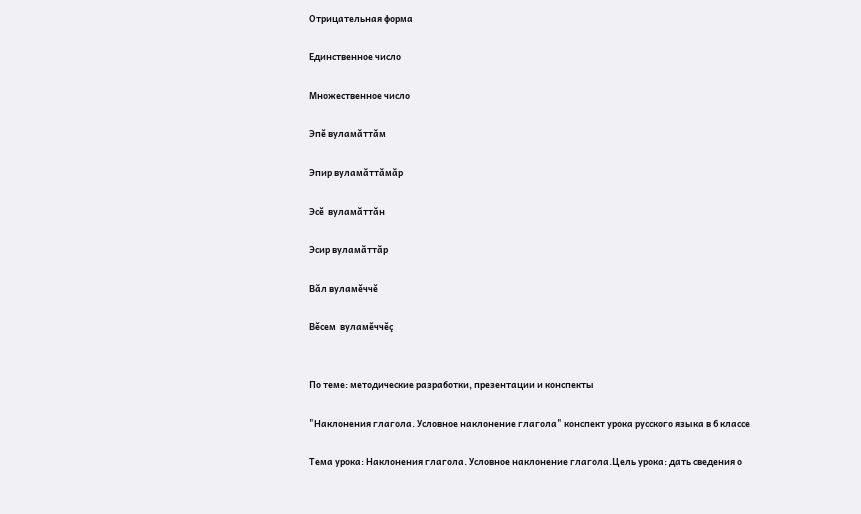Отрицательная форма

Единственное число

Множественное число

Эпĕ вуламăттăм

Эпир вуламăттăмăр

Эсĕ  вуламăттăн

Эсир вуламăттăр

Вăл вуламĕччĕ

Вĕсем  вуламĕччĕç


По теме: методические разработки, презентации и конспекты

"Наклонения глагола. Условное наклонение глагола" конспект урока русского языка в 6 классе

Тема урока: Наклонения глагола. Условное наклонение глагола.Цель урока: дать сведения о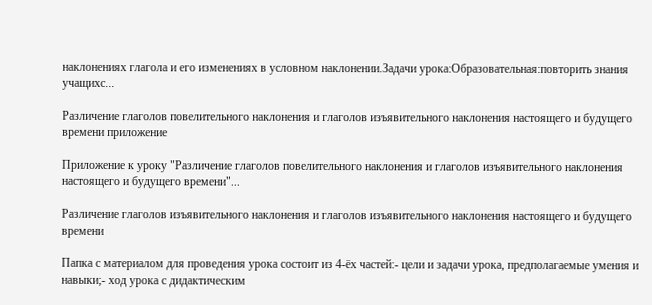наклонениях глагола и его изменениях в условном наклонении.Задачи урока:Образовательная:повторить знания учащихс...

Различение глаголов повелительного наклонения и глаголов изъявительного наклонения настоящего и будущего времени приложение

Приложение к уроку "Различение глаголов повелительного наклонения и глаголов изъявительного наклонения настоящего и будущего времени"...

Различение глаголов изъявительного наклонения и глаголов изъявительного наклонения настоящего и будущего времени

Папка с материалом для проведения урока состоит из 4-ёх частей:- цели и задачи урока, предполагаемые умения и навыки;- ход урока с дидактическим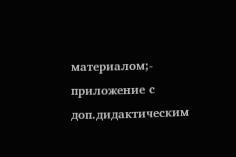материалом;- приложение с доп.дидактическим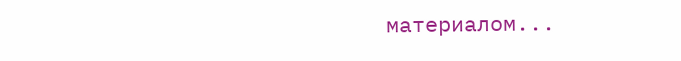материалом...